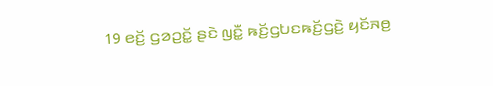19 ꤕꤢꤩ꤬ ꤞꤤꤑꤢꤩ꤭ ꤔꤢꤧ ꤜꤢꤪ꤭ ꤒꤢꤩ꤬ꤞꤝꤢꤒꤢꤩ꤬ꤞꤢꤧ꤬ ꤟꤢꤩꤏꤥ꤬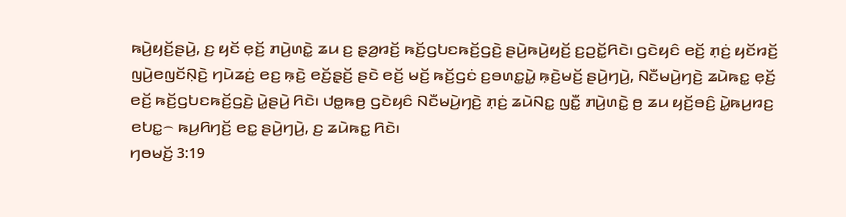ꤒꤣꤧ꤬ꤟꤢꤩ꤬ꤔꤣꤧ꤬, ꤢ꤬ ꤟꤢꤩ ꤕ꤫ꤢꤩ꤬ ꤊꤣꤧ꤬ꤛꤢꤧ꤭ ꤘꤣ ꤢ꤬ ꤔ꤫ꤤ꤬ꤙꤢꤩ꤬ ꤒꤢꤩ꤬ꤞꤝꤢꤒꤢꤩ꤬ꤞꤢꤧ꤬ ꤔꤣꤧ꤬ꤒꤣꤧ꤬ꤟꤢꤩ꤬ ꤢ꤬ꤑꤢꤩ꤭ꤖꤢꤧ꤯ ꤞꤢꤧꤟꤢꤨ ꤕꤢꤩ꤬ ꤊ꤫ꤢꤦ꤬ ꤟꤢꤩꤙꤢꤩ꤬ ꤜꤣꤧ꤬ꤕꤜꤢꤩꤡ꤫ꤢꤧ꤬ ꤚꤣꤧꤘꤢꤦ꤬ ꤕꤢ꤬ ꤒ꤫ꤢꤧ꤬ ꤕꤢꤩ꤬ꤔ꤫ꤢꤩ꤬ ꤔꤢꤧ ꤕꤢꤩ꤬ ꤗꤢꤩ꤬ ꤒꤢꤩ꤬ꤞꤢꤦ ꤢ꤬ꤋꤛꤢ꤭ꤣꤧ꤭ ꤒ꤫ꤢꤧ꤬ꤗꤢꤩ꤬ ꤔꤣꤧ꤬ꤚꤣꤧ꤬, ꤡꤢꤪꤗꤣꤧ꤬ꤚꤢꤧ꤬ ꤘꤣꤧꤒꤢ꤭ ꤕ꤫ꤢꤩ꤬ ꤕꤢꤩ꤬ ꤒꤢꤩ꤬ꤞꤝꤢꤒꤢꤩ꤬ꤞꤢꤧ꤬ ꤣꤧ꤭ꤔꤣꤧ꤬ ꤖꤢꤧ꤯ ꤓꤥ꤭ꤒꤥ꤬ ꤞꤢꤧꤟꤢꤨ ꤡꤢꤪꤗꤣꤧ꤬ꤚꤢꤧ꤬ ꤊ꤫ꤢꤦ꤬ ꤘꤣꤧꤡꤢ꤭ ꤜꤢꤪ꤭ ꤊꤣꤧ꤬ꤛꤢꤧ꤭ ꤥ꤬ ꤘꤣ ꤟꤢꤩ꤬ꤋꤢꤨ꤬ ꤣꤧ꤭ꤒꤣ꤬ꤙꤢ꤬ ꤕꤝꤢ꤭꤮ ꤒꤣ꤬ꤖꤚꤢꤩ꤬ ꤕꤢ꤭ ꤔꤣꤧ꤬ꤚꤣꤧ꤬, ꤢ꤬ ꤘꤣꤧꤒꤢ꤭ ꤖꤢꤧ꤯
ꤚꤥꤗꤢꤩ꤬ 3:19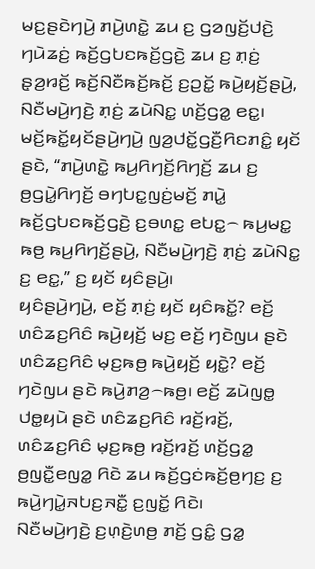ꤗꤢ꤬ꤔꤢꤧꤚꤣꤧ꤬ ꤊꤣꤧ꤬ꤛꤢꤧ꤭ ꤘꤣ ꤢ꤬ ꤞꤤꤜꤢꤩ꤬ꤓꤢꤧ꤬ ꤚꤣꤧꤘꤢꤦ꤬ ꤒꤢꤩ꤬ꤞꤝꤢꤒꤢꤩ꤬ꤞꤢꤧ꤬ ꤘꤣ ꤢ꤬ ꤊ꤫ꤢꤦ꤬ ꤔ꤫ꤤ꤬ꤙꤢꤩ꤬ ꤒꤢꤩ꤬ꤡꤢꤪꤒꤢꤩ꤬ꤒꤢꤩ꤬ ꤢ꤬ꤑꤢꤩ꤭ ꤒꤣꤧ꤬ꤟꤢꤩ꤬ꤔꤣꤧ꤬, ꤡꤢꤪꤗꤣꤧ꤬ꤚꤢꤧ꤬ ꤊ꤫ꤢꤦ꤬ ꤘꤣꤧꤡꤢ꤭ ꤛꤢꤩ꤬ꤞꤤ꤭ ꤕꤢ꤭꤯ ꤗꤢꤩ꤬ꤒꤢꤩ꤭ꤟꤢꤩꤔꤣꤧ꤬ꤚꤣꤧ꤬ ꤜꤤ꤬ꤓꤢꤩ꤭ꤞꤢꤪ꤬ꤖꤢꤊꤢꤨ꤭ ꤟꤢꤩ ꤔꤢꤧ, “ꤊꤣꤧ꤬ꤛꤢꤧ꤭ ꤒꤣ꤬ꤖꤚꤢꤩ꤬ꤖꤚꤢꤩ꤬ ꤘꤣ ꤢ꤬ ꤥ꤬ꤞꤣꤧ꤭ꤖꤚꤢꤩ꤬ ꤋꤚꤝꤢ꤭ꤜꤢꤦ꤬ꤗꤢꤩ꤬ ꤊꤣꤧ꤭ ꤒꤢꤩ꤬ꤞꤝꤢꤒꤢꤩ꤬ꤞꤢꤧ꤬ ꤢ꤬ꤋꤛꤢ꤭ ꤕꤝꤢ꤭꤮ ꤒꤣ꤬ꤗꤢ꤭ ꤒꤥ꤬ ꤒꤣ꤬ꤖꤚꤢꤩ꤬ꤔꤣꤧ꤬, ꤡꤢꤪꤗꤣꤧ꤬ꤚꤢꤧ꤬ ꤊ꤫ꤢꤦ꤬ ꤘꤣꤧꤡꤢ꤭ ꤢ꤬ ꤕꤢ꤭,” ꤢ꤬ ꤟꤢꤩ ꤟꤢꤨꤔꤣꤧ꤬꤯
ꤟꤢꤨꤔꤣꤧ꤬ꤚꤣꤧ꤬, ꤕꤢꤩ꤬ ꤊ꤫ꤢꤦ꤬ ꤟꤢꤩ ꤟꤢꤨꤒꤢꤩ꤭? ꤕꤢꤩ꤬ ꤛꤢꤨꤘꤢ꤬ꤖꤢꤨ ꤒꤣꤧ꤬ꤟꤢꤩ꤬ ꤗꤢ꤬ ꤕꤢꤩ꤬ ꤚꤢꤧꤜꤣ ꤔꤢꤧ ꤛꤢꤨꤘꤢ꤬ꤖꤢꤨ ꤗ꤫ꤢ꤬ꤒꤥ꤬ ꤒꤣꤧ꤬ꤟꤢꤩ꤬ ꤟꤢꤧ꤭? ꤕꤢꤩ꤬ ꤚꤢꤧꤜꤣ ꤔꤢꤧ ꤒꤣꤧ꤬ꤊꤤ꤬꤮ꤒꤥ꤬꤯ ꤕꤢꤩ꤬ ꤘꤣꤧꤜꤥ꤭ ꤓꤥ꤭ꤟꤣꤧ ꤔꤢꤧ ꤛꤢꤨꤘꤢ꤬ꤖꤢꤨ ꤙꤢꤩ꤬ꤙꤢꤩ꤬, ꤛꤢꤨꤘꤢ꤬ꤖꤢꤨ ꤗ꤫ꤢ꤬ꤒꤥ꤬ ꤙꤢꤩ꤬ꤙꤢꤩ꤬ ꤛꤢꤩ꤬ꤞꤤ꤭ ꤥ꤬ꤜꤢꤪ꤭ꤕꤜꤤ꤭ ꤖꤢꤧ ꤘꤣ ꤒꤢꤩ꤬ꤞꤢꤦꤒꤢꤩ꤬ꤥ꤬ꤚꤢ꤬ ꤢ꤬ ꤒꤣꤧ꤬ꤚꤣꤧ꤭ꤏꤝꤢ꤬ꤏꤢꤪ꤭ ꤢ꤬ꤜꤢꤩ꤭ ꤖꤢꤧ꤯
ꤡꤢꤪꤗꤣꤧ꤬ꤚꤢꤧ꤬ ꤢ꤬ꤛ꤫ꤢꤧ꤬ꤛꤥ꤬ ꤊꤢꤩ꤬ ꤞꤢꤨ꤭ ꤞꤤ꤭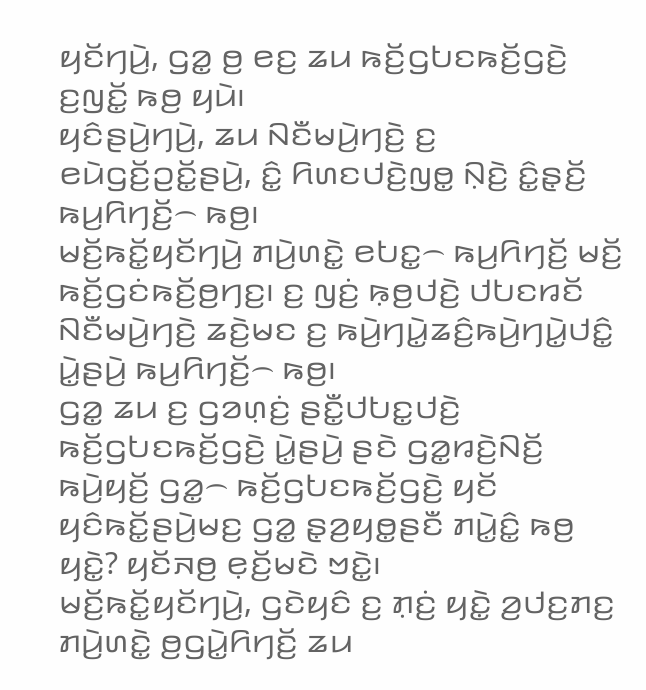ꤟꤢꤩꤚꤣꤧ꤬, ꤞꤤ꤭ ꤥ꤬ ꤕꤢ꤬ ꤘꤣ ꤒꤢꤩ꤬ꤞꤝꤢꤒꤢꤩ꤬ꤞꤢꤧ꤬ ꤢ꤬ꤜꤢꤩ꤭ ꤒꤥ꤬ ꤟꤣꤧ꤯
ꤟꤢꤨꤔꤣꤧ꤬ꤚꤣꤧ꤬, ꤘꤣ ꤡꤢꤪꤗꤣꤧ꤬ꤚꤢꤧ꤬ ꤢ꤬ ꤕꤣꤧꤞꤢꤩ꤬ꤑꤢꤩ꤭ꤔꤣꤧ꤬, ꤢꤨ꤭ ꤖꤛꤢꤓꤢꤧ꤬ꤜꤥ꤭ ꤡ꤫ꤢꤧ꤬ ꤢꤨ꤭ꤔ꤫ꤢꤩ꤬ ꤒꤣ꤬ꤖꤚꤢꤩ꤬꤮ ꤒꤥ꤬꤯
ꤗꤢꤩ꤬ꤒꤢꤩ꤭ꤟꤢꤩꤚꤣꤧ꤬ ꤊꤣꤧ꤬ꤛꤢꤧ꤭ ꤕꤝꤢ꤭꤮ ꤒꤣ꤬ꤖꤚꤢꤩ꤬ ꤗꤢꤩ꤬ ꤒꤢꤩ꤬ꤞꤢꤦꤒꤢꤩ꤬ꤥ꤬ꤚꤢ꤬꤯ ꤢ꤬ ꤜꤢꤦ꤬ ꤒ꤫ꤥ꤬ꤓꤢꤧ꤬ ꤓꤝꤢꤙꤢꤩ ꤡꤢꤪꤗꤣꤧ꤬ꤚꤢꤧ꤬ ꤘꤢꤧ꤬ꤗꤢ ꤢ꤬ ꤒꤣꤧ꤬ꤚꤣꤧ꤭ꤘꤢꤨ꤬ꤒꤣꤧ꤬ꤚꤣꤧ꤭ꤓꤢꤨ꤭ ꤣꤧ꤭ꤔꤣꤧ꤬ ꤒꤣ꤬ꤖꤚꤢꤩ꤬꤮ ꤒꤥ꤬꤯
ꤞꤤ꤭ ꤘꤣ ꤢ꤬ ꤞꤤꤛ꤫ꤢꤦ꤬ ꤔꤢꤪ꤭ꤓꤝꤢ꤭ꤓꤢꤧ꤬ ꤒꤢꤩ꤬ꤞꤝꤢꤒꤢꤩ꤬ꤞꤢꤧ꤬ ꤣꤧ꤭ꤔꤣꤧ꤬ ꤔꤢꤧ ꤞꤤ꤭ꤙꤢꤧ꤬ꤡꤢꤩ꤬ ꤒꤣꤧ꤬ꤟꤢꤩ꤬ ꤞꤤ꤭꤮ ꤒꤢꤩ꤬ꤞꤝꤢꤒꤢꤩ꤬ꤞꤢꤧ꤬ ꤟꤢꤩ ꤟꤢꤨꤒꤢꤩ꤭ꤔꤣꤧ꤬ꤗꤢ꤬ ꤞꤤ꤭ ꤔ꤫ꤤ꤬ꤟꤥ꤭ꤔꤢꤪ ꤊꤣꤧ꤭ꤢꤨ꤭ ꤒꤥ꤬ ꤟꤢꤧ꤭? ꤟꤢꤩꤏꤥ꤬ ꤕ꤫ꤢꤩ꤬ꤗꤢꤧ ꤠꤢꤧ꤭꤯
ꤗꤢꤩ꤬ꤒꤢꤩ꤭ꤟꤢꤩꤚꤣꤧ꤬, ꤞꤢꤧꤟꤢꤨ ꤢ꤬ ꤊ꤫ꤢꤦ꤬ ꤟꤢꤧ꤭ ꤤ꤬ꤓꤢ꤬ꤊꤢ꤬ ꤊꤣꤧ꤬ꤛꤢꤧ꤭ ꤥ꤬ꤞꤣꤧ꤭ꤖꤚꤢꤩ꤬ ꤘꤣ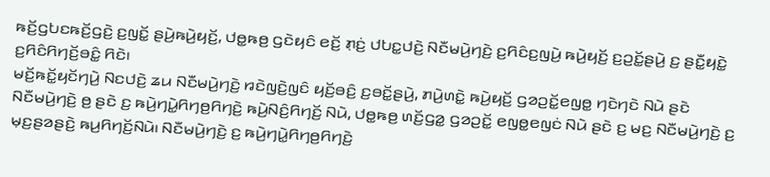ꤒꤢꤩ꤬ꤞꤝꤢꤒꤢꤩ꤬ꤞꤢꤧ꤬ ꤢ꤬ꤜꤢꤩ꤭ ꤔꤣꤧ꤬ꤒꤣꤧ꤬ꤟꤢꤩ꤬, ꤓꤥ꤭ꤒꤥ꤬ ꤞꤢꤧꤟꤢꤨ ꤕꤢꤩ꤬ ꤊ꤫ꤢꤦ꤬ ꤓꤝꤢ꤭ꤓꤢꤧ꤬ ꤡꤢꤪꤗꤣꤧ꤬ꤚꤢꤧ꤬ ꤢ꤬ꤖꤢꤨꤢ꤬ꤜꤣꤧ꤬ ꤒꤣꤧ꤬ꤟꤢꤩ꤬ ꤢ꤬ꤑꤢꤩ꤭ꤔꤣꤧ꤬ ꤢ꤬ ꤔꤢꤪ꤭ꤟꤢꤧ꤭ ꤢ꤬ꤖꤢꤨꤖꤚꤢꤩ꤬ꤋꤢꤨ꤭ ꤖꤢꤧ꤯
ꤗꤢꤩ꤬ꤒꤢꤩ꤭ꤟꤢꤩꤚꤣꤧ꤬ ꤡꤢꤓꤢꤧ꤬ ꤘꤣ ꤡꤢꤪꤗꤣꤧ꤬ꤚꤢꤧ꤬ ꤙꤢꤧꤜꤢꤧ꤬ꤜꤢꤨ ꤟꤢꤩ꤬ꤋꤢꤨ꤬ ꤢ꤬ꤋꤢꤩ꤭ꤔꤣꤧ꤬, ꤊꤣꤧ꤬ꤛꤢꤧ꤭ ꤒꤣꤧ꤬ꤟꤢꤩ꤬ ꤞꤤꤑꤢꤩ꤭ꤕꤜꤥ꤭ ꤚꤢꤧꤚꤢꤧ ꤡꤣꤧ ꤔꤢꤧ ꤡꤢꤪꤗꤣꤧ꤬ꤚꤢꤧ꤬ ꤥ꤬ ꤔꤢꤧ ꤢ꤬ ꤒꤣꤧ꤬ꤚꤣꤧ꤭ꤖꤚꤥ꤬ꤖꤚꤢꤧ꤬ ꤒꤣꤧ꤬ꤡꤢꤨ꤬ꤖꤚꤢꤩ꤬ ꤡꤣꤧ, ꤓꤥ꤭ꤒꤥ꤬ ꤛꤢꤩ꤬ꤞꤤ꤭ ꤞꤤꤑꤢꤩ꤭ ꤕꤜꤥ꤭ꤕꤜꤢꤦ ꤡꤣꤧ ꤔꤢꤧ ꤢ꤬ ꤗꤢ꤬ ꤡꤢꤪꤗꤣꤧ꤬ꤚꤢꤧ꤬ ꤢ꤬ ꤗ꤫ꤢ꤬ꤔꤤꤔꤢꤧ꤬ ꤒꤣ꤬ꤖꤚꤢꤩ꤬ꤡꤣꤧ꤯ ꤡꤢꤪꤗꤣꤧ꤬ꤚꤢꤧ꤬ ꤢ꤬ ꤒꤣꤧ꤬ꤚꤣꤧ꤭ꤖꤚꤥ꤬ꤖꤚꤢꤧ꤬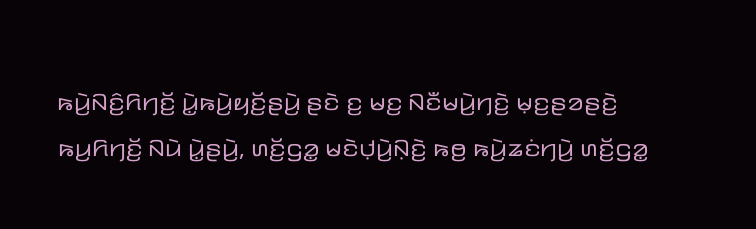ꤒꤣꤧ꤬ꤡꤢꤨ꤬ꤖꤚꤢꤩ꤬ ꤣꤧ꤭ꤒꤣꤧ꤬ꤟꤢꤩ꤬ꤔꤣꤧ꤬ ꤔꤢꤧ ꤢ꤬ ꤗꤢ꤬ ꤡꤢꤪꤗꤣꤧ꤬ꤚꤢꤧ꤬ ꤗ꤫ꤢ꤬ꤔꤤꤔꤢꤧ꤬ ꤒꤣ꤬ꤖꤚꤢꤩ꤬ ꤡꤣꤧ ꤣꤧ꤭ꤔꤣꤧ꤬, ꤛꤢꤩ꤬ꤞꤤ꤭ ꤗꤢꤧꤓ꤫ꤣꤧ꤬ꤡ꤫ꤢꤧ꤬ ꤒꤥ꤬ ꤒꤣꤧ꤬ꤘꤢꤦꤚꤣꤧ꤬ ꤛꤢꤩ꤬ꤞꤤ꤭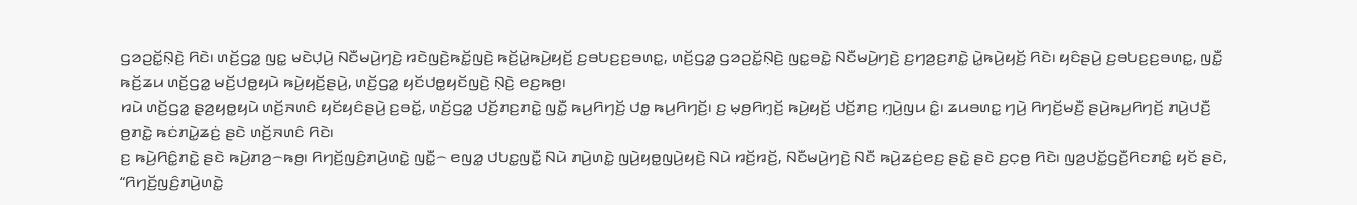ꤞꤤꤑꤢꤩ꤭ꤡ꤫ꤢꤧ꤬ ꤖꤢꤧ꤯ ꤛꤢꤩ꤬ꤞꤤ꤭ ꤜꤢ꤭ ꤗꤢꤧꤓ꤫ꤣꤧ꤬ ꤡꤢꤪꤗꤣꤧ꤬ꤚꤢꤧ꤬ ꤙꤢꤧꤜꤢꤧ꤬ꤒꤢꤩ꤭ꤜꤢꤧ꤬ ꤒꤢꤩ꤬ꤣꤧ꤭ꤒꤣꤧ꤬ꤟꤢꤩ꤬ ꤢ꤬ꤋꤝꤢ꤬ꤢ꤬ꤋꤛꤢ꤭, ꤛꤢꤩ꤬ꤞꤤ꤭ ꤞꤤꤑꤢꤩ꤭ꤡ꤫ꤢꤧ꤬ ꤜꤢ꤭ꤋꤢꤧ꤭ ꤡꤢꤪꤗꤣꤧ꤬ꤚꤢꤧ꤬ ꤢ꤬ꤚꤤ꤬ꤢ꤬ꤊꤢꤧ꤭ ꤣꤧ꤭ꤒꤣꤧ꤬ꤟꤢꤩ꤬ ꤖꤢꤧ꤯ ꤟꤢꤨꤔꤣꤧ꤬ ꤢ꤬ꤋꤝꤢ꤬ꤢ꤬ꤋꤛꤢ꤭, ꤜꤢꤪ꤭ ꤒꤢꤩ꤬ꤘꤣ ꤛꤢꤩ꤬ꤞꤤ꤭ ꤗꤢꤩ꤬ꤓꤥ꤭ꤟꤣꤧ ꤒꤣꤧ꤬ꤟꤢꤩ꤬ꤔꤣꤧ꤬, ꤛꤢꤩ꤬ꤞꤤ꤭ ꤟꤢꤩꤓꤥ꤭ꤟꤢꤩꤜꤢꤧ꤬ ꤡ꤫ꤢꤧ꤬ ꤕꤢ꤬ꤒꤥ꤬꤯
ꤙꤣꤧ ꤛꤢꤩ꤬ꤞꤤ꤭ ꤔ꤫ꤤ꤬ꤟꤥ꤭ꤟꤣꤧ ꤛꤢꤩ꤬ꤏꤛꤢꤨ ꤟꤢꤩꤟꤢꤨꤔꤣꤧ꤬ ꤢ꤬ꤋꤢꤩ꤭, ꤛꤢꤩ꤬ꤞꤤ꤭ ꤓꤢꤩ꤬ꤊꤢ꤬ꤊꤢꤧ꤭ ꤜꤢꤪ꤭ ꤒꤣ꤬ꤖꤚꤢꤩ꤬ ꤓꤥ꤭ ꤒꤣ꤬ꤖꤚꤢꤩ꤬꤯ ꤢ꤬ ꤗ꤫ꤥ꤬ꤖꤚ꤫ꤢꤩ꤬ ꤒꤣꤧ꤬ꤟꤢꤩ꤬ ꤓꤢꤩ꤬ꤊꤢ꤬ ꤚ꤫ꤣꤧ꤬ꤜꤣ ꤢꤨ꤭꤯ ꤘꤣꤋꤛꤢ꤭ ꤚꤣꤧ꤬ ꤖꤚꤢꤩ꤬ꤗꤢꤪ꤬ ꤔꤣꤧ꤬ꤒꤣ꤬ꤖꤚꤢꤩ꤬ ꤊꤣꤧ꤬ꤓꤢꤪ꤬ ꤥ꤬ꤊꤢꤧ꤭ ꤒꤢꤦꤊꤣꤧ꤭ꤘꤢꤦ꤬ ꤔꤢꤧ ꤛꤢꤩ꤬ꤏꤛꤢꤨ ꤖꤢꤧ꤯
ꤢ꤬ ꤒꤣꤧ꤬ꤖꤢꤨ꤭ꤊꤢꤧ꤭ ꤔꤢꤧ ꤒꤣꤧ꤬ꤊꤤ꤬꤮ꤒꤥ꤬꤯ ꤖꤚꤢꤩ꤬ꤜꤢꤨ꤬ꤊꤣꤧ꤬ꤛꤢꤧ꤭ ꤜꤢꤪ꤭꤮ ꤕꤜꤤ꤭ ꤓꤝꤢ꤭ꤜꤢꤪ꤭ ꤡꤣꤧ ꤊꤣꤧ꤬ꤛꤢꤧ꤭ ꤜꤣꤧ꤬ꤟꤥ꤭ꤜꤣꤧ꤬ꤟꤢꤧ꤬ ꤡꤣꤧ ꤙꤢꤩ꤬ꤙꤢꤩ꤬, ꤡꤢꤪꤗꤣꤧ꤬ꤚꤢꤧ꤬ ꤡꤢꤪ ꤒꤣꤧ꤬ꤘꤢꤦ꤬ꤕꤢ꤬ ꤔꤢꤧ꤭ ꤔꤢꤧ ꤢ꤬ꤍ꤫ꤥ꤬ ꤖꤢꤧ꤯ ꤜꤤ꤬ꤓꤢꤩ꤭ꤞꤢꤪ꤬ꤖꤢꤊꤢꤨ꤭ ꤟꤢꤩ ꤔꤢꤧ, “ꤖꤚꤢꤩ꤬ꤜꤢꤨ꤬ꤊꤣꤧ꤬ꤛꤢꤧ꤭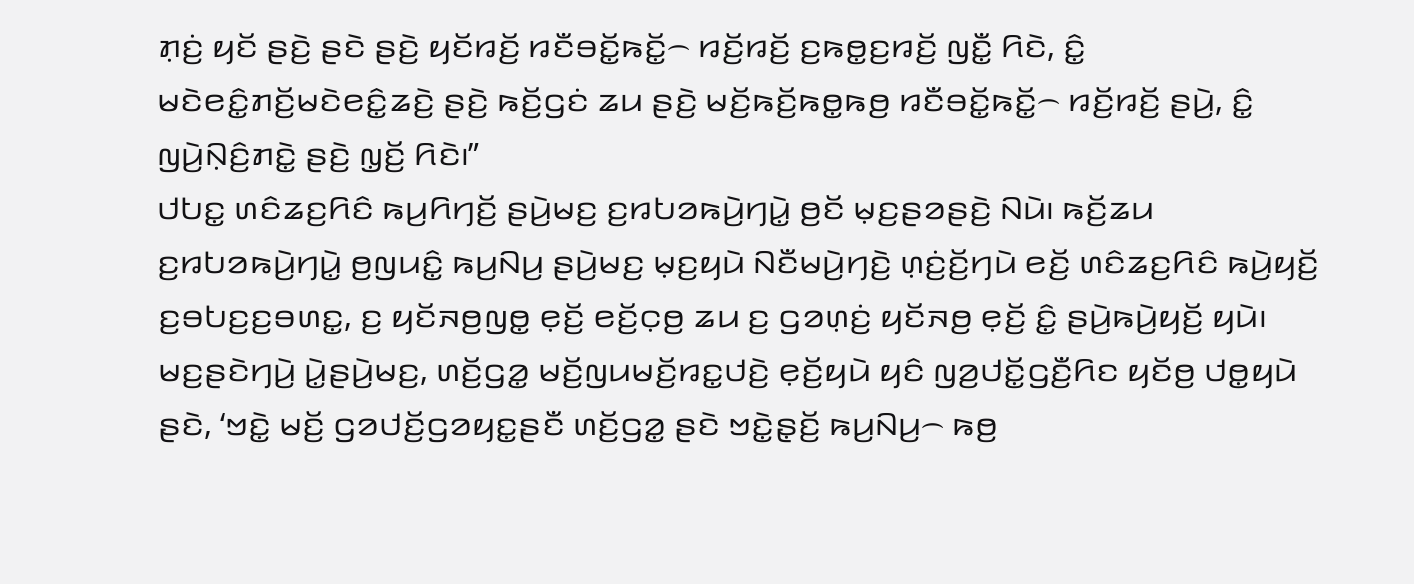ꤊ꤫ꤢꤦ꤬ ꤟꤢꤩ ꤔꤢꤧ꤬ ꤔꤢꤧ ꤔꤢꤧ꤬ ꤟꤢꤩꤙꤢꤩ꤬ ꤙꤢꤪꤋꤢꤩ꤭ꤒꤢꤩ꤭꤮ ꤙꤢꤩ꤬ꤙꤢꤩ꤬ ꤢ꤬ꤒꤥ꤭ꤢ꤬ꤙꤢꤩ꤬ ꤜꤢꤪ꤭ ꤖꤢꤧ, ꤢꤨ꤭ ꤗꤢꤧꤕꤢꤨ꤭ꤊꤢꤩ꤬ꤗꤢꤧꤕꤢꤨ꤭ꤘꤢꤧ꤬ ꤔꤢꤧ꤬ ꤒꤢꤩ꤬ꤞꤢꤦ ꤘꤣ ꤔꤢꤧ꤬ ꤗꤢꤩ꤬ꤒꤢꤩ꤬ꤒꤥ꤭ꤒꤥ꤬ ꤙꤢꤪꤋꤢꤩ꤭ꤒꤢꤩ꤭꤮ ꤙꤢꤩ꤬ꤙꤢꤩ꤬ ꤔꤣꤧ꤬, ꤢꤨ꤭ ꤜꤣꤧ꤬ꤡ꤫ꤢꤨ꤬ꤊꤢꤧ꤭ ꤔꤢꤧ꤬ ꤜ꤫ꤢꤩ꤬ ꤖꤢꤧ꤯”
ꤓꤝꤢ꤭ ꤛꤢꤨꤘꤢ꤬ꤖꤢꤨ ꤒꤣ꤬ꤖꤚꤢꤩ꤬ ꤔꤣꤧ꤬ꤗꤢ꤬ ꤢ꤬ꤙꤝꤤꤒꤣꤧ꤬ꤚꤣꤧ꤭ ꤥ꤬ꤢꤩ ꤗ꤫ꤢ꤬ꤔꤤꤔꤢꤧ꤬ ꤡꤣꤧ꤯ ꤒꤢꤩ꤬ꤘꤣ ꤢ꤬ꤙꤝꤤꤒꤣꤧ꤬ꤚꤣꤧ꤭ ꤥ꤬ꤜꤣꤢꤨ꤭ ꤒꤣ꤬ꤡꤣ꤬ ꤔꤣꤧ꤬ꤗꤢ꤬ ꤗ꤫ꤢ꤬ꤟꤣꤧ ꤡꤢꤪꤗꤣꤧ꤬ꤚꤢꤧ꤬ ꤛ꤫ꤢꤦ꤬ꤢꤩ꤬ꤚꤣꤧ ꤕꤢꤩ꤬ ꤛꤢꤨꤘꤢ꤬ꤖꤢꤨ ꤒꤣꤧ꤬ꤟꤢꤩ꤬ ꤢ꤬ꤋꤝꤢ꤬ꤢ꤬ꤋꤛꤢ꤭, ꤢ꤬ ꤟꤢꤩꤏꤥ꤬ꤜꤥ꤭ ꤕ꤫ꤢꤩ꤬ ꤕꤢꤩ꤬ꤍ꤫ꤥ꤬ ꤘꤣ ꤢ꤬ ꤞꤤꤛ꤫ꤢꤦ꤬ ꤟꤢꤩꤏꤥ꤬ ꤕ꤫ꤢꤩ꤬ ꤢꤨ꤭ ꤔꤣꤧ꤬ꤒꤣꤧ꤬ꤟꤢꤩ꤬ ꤟꤣꤧ꤯
ꤗꤢ꤬ꤔꤢꤧꤚꤣꤧ꤬ ꤣꤧ꤭ꤔꤣꤧ꤬ꤗꤢ꤬, ꤛꤢꤩ꤬ꤞꤤ꤭ ꤗꤢꤩ꤬ꤜꤣꤗꤢꤩ꤬ꤙꤢ꤭ꤓꤢꤧ꤬ ꤕ꤫ꤢꤩ꤬ꤟꤣꤧ ꤟꤢꤨ ꤜꤤ꤬ꤓꤢꤩ꤭ꤞꤢꤪ꤬ꤖꤢ ꤟꤢꤩꤥ꤬ ꤓꤥ꤭ꤟꤣꤧ ꤔꤢꤧ, ‘ꤠꤢꤧ꤭ ꤗꤢꤩ꤬ ꤞꤤꤓꤢꤩ꤬ꤞꤤꤟꤢ꤭ꤔꤢꤪ ꤛꤢꤩ꤬ꤞꤤ꤭ ꤔꤢꤧ ꤠꤢꤧ꤭ꤔ꤫ꤢꤩ꤬ ꤒꤣ꤬ꤡꤣ꤬꤮ ꤒꤥ꤬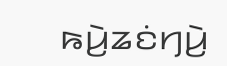ꤒꤣꤧ꤬ꤘꤢꤦꤚꤣꤧ꤬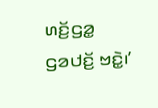ꤛꤢꤩ꤬ꤞꤤ꤭ ꤞꤤꤓꤢꤩ꤬ ꤠꤢꤧ꤭꤯’